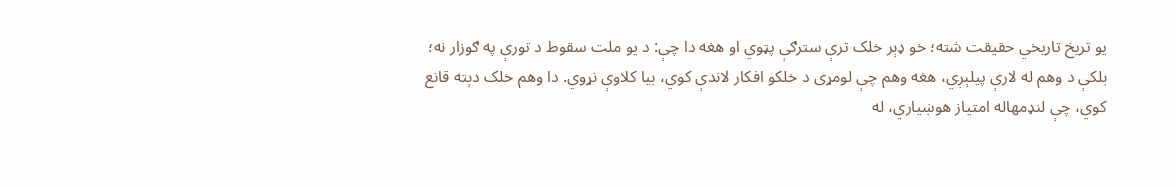یو تریخ تاریخي حقیقت شته؛ خو ډېر خلک ترې سترګې پټوي او هغه دا چې: د یو ملت سقوط د تورې په ګوزار نه؛ بلکې د وهم له لارې پیلېږي، هغه وهم چې لومړی د خلکو افکار لاندې کوي، بیا کلاوې نړوي. دا وهم خلک دېته قانع کوي، چې لنډمهاله امتیاز هوښیاري، له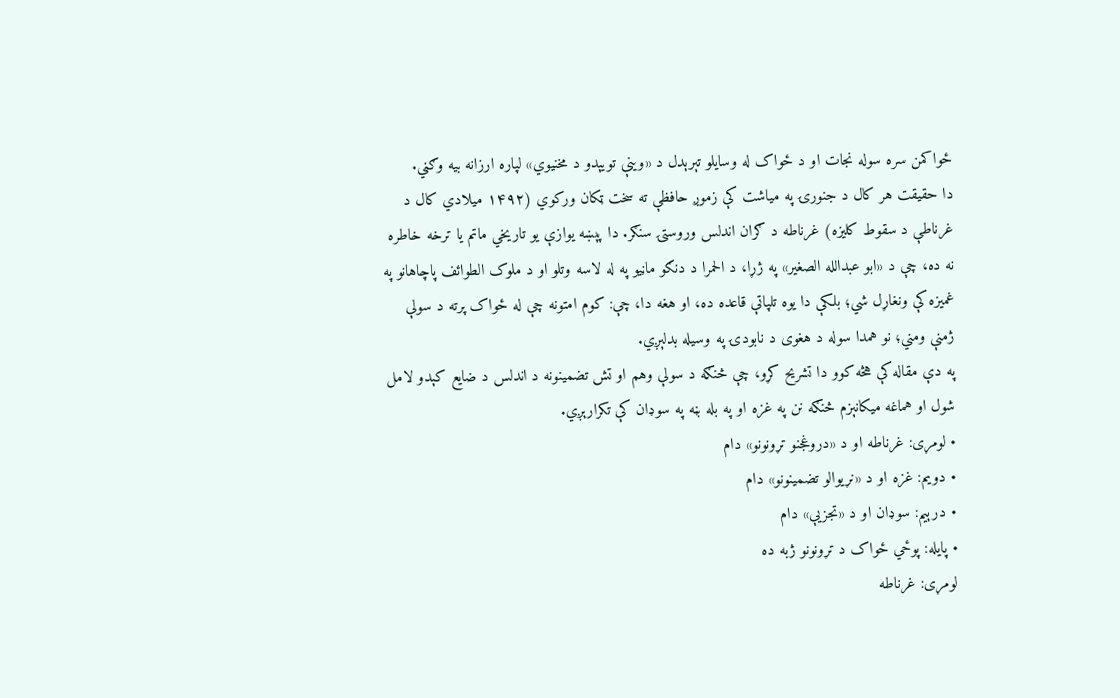ځواکمن سره سوله نجات او د ځواک له وسایلو تېرېدل د «وینې تویېدو د مخنیوي» لپاره ارزانه بیه وګڼي.
دا حقیقت هر کال د جنورۍ په میاشت کې زموږ حافظې ته سخت ټکان ورکوي (۱۴۹۲ میلادي کال د غرناطې د سقوط کلیزه) غرناطه د ګران اندلس وروستۍ سنګر. دا پېښه یوازې یو تاریخي ماتم یا ترخه خاطره نه ده، چې د «ابو عبدالله الصغیر» په ژړا، د الحمرا د دنګو ماڼیو په له لاسه وتلو او د ملوک الطوائف پاچاهانو په غمیزه کې ونغاړل شي؛ بلکې دا یوه تلپاتې قاعده ده، او هغه دا، چې: کوم امتونه چې له ځواک پرته د سولې ژمنې ومني؛ نو همدا سوله د هغوی د نابودۍ په وسیله بدلېږي.
په دې مقاله کې هڅه کوو دا تشریح کړو، چې څنګه د سولې وهم او تش تضمینونه د اندلس د ضایع کېدو لامل شول او هماغه میکانېزم څنګه نن په غزه او په بله بڼه په سوډان کې تکرارېږي.
• لومړی: غرناطه او د «دروغجنو تړونونو» دام
• دویم: غزه او د «نړیوالو تضمینونو» دام
• درېیم: سوډان او د «تجزیې» دام
• پایله: پوځي ځواک د تړونونو ژبه ده
لومړی: غرناطه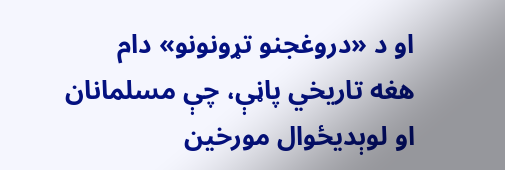او د «دروغجنو تړونونو» دام
هغه تاریخي پاڼې، چې مسلمانان او لوېدیځوال مورخین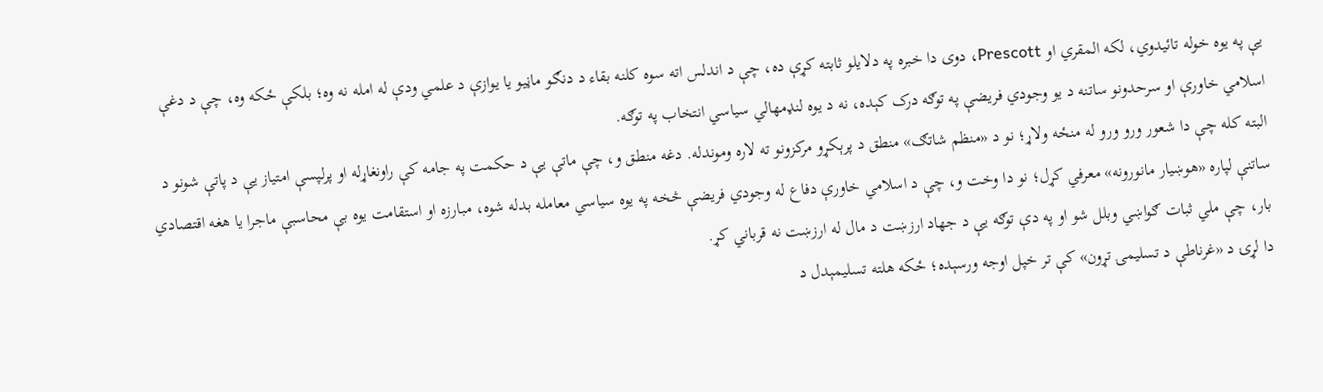یې په یوه خوله تائیدوي، لکه المقري او Prescott، دوی دا خبره په دلایلو ثابته کړې ده، چې د اندلس اته سوه کلنه بقاء د دنګو ماڼیو یا یوازې د علمي ودې له امله نه وه؛ بلکې ځکه وه، چې د دغې اسلامي خاورې او سرحدونو ساتنه د یو وجودي فریضې په توګه درک کېده، نه د یوه لنډمهالي سیاسي انتخاب په توګه.
البته کله چې دا شعور ورو ورو له منځه ولاړ؛ نو د «منظم شاتګ» منطق د پرېکړو مرکزونو ته لاره وموندله. دغه منطق و، چې ماتې یې د حکمت په جامه کې راونغاړله او پرلپسې امتیاز یې د پاتې شونو د ساتنې لپاره «هوښیار مانورونه» معرفي کړل؛ نو دا وخت و، چې د اسلامي خاورې دفاع له وجودي فریضې څخه په یوه سیاسي معامله بدله شوه، مبارزه او استقامت یوه بې محاسبې ماجرا یا هغه اقتصادي بار، چې ملي ثبات ګواښي وبلل شو او په دې توګه یې د جهاد ارزښت د مال له ارزښت نه قرباني کړ.
دا لړۍ د «غرناطې د تسلیمۍ تړون» کې تر خپل اوجه ورسېده؛ ځکه هلته تسلیمېدل د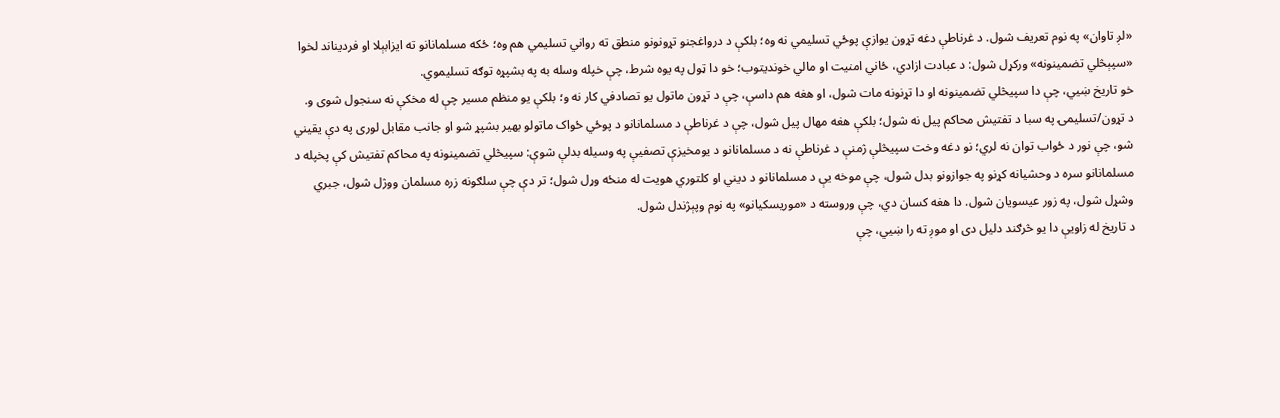«لږ تاوان» په نوم تعریف شول. د غرناطې دغه تړون یوازې پوځي تسلیمي نه وه؛ بلکې د درواغجنو تړونونو منطق ته رواني تسلیمي هم وه؛ ځکه مسلمانانو ته ایزابېلا او فردیناند لخوا «سپېڅلي تضمینونه» ورکړل شول: د عبادت ازادي، ځاني امنیت او مالي خوندیتوب؛ خو دا ټول په یوه شرط، چې خپله وسله به په بشپړه توګه تسلیموي.
خو تاریخ ښيي، چې دا سپیڅلي تضمینونه او دا تړنونه مات شول، او هغه هم داسې، چې د تړون ماتول یو تصادفي کار نه و؛ بلکې یو منظم مسیر چې له مخکې نه سنجول شوی و.
د تړون/تسلیمۍ په سبا د تفتيش محاکم پیل نه شول؛ بلکې هغه مهال پيل شول، چې د غرناطې د مسلمانانو د پوځي ځواک ماتولو بهیر بشپړ شو او جانب مقابل لوری په دې یقیني شو، چې نور د ځواب توان نه لري؛ نو دغه وخت سپیڅلې ژمنې د غرناطې نه د مسلمانانو د یومخیزې تصفیې په وسیله بدلې شوې: سپیڅلي تضمینونه په محاکم تفتيش کې پخپله د مسلمانانو سره د وحشیانه کړنو په جوازونو بدل شول، چې موخه یې د مسلمانانو د دیني او کلتوري هویت له منځه وړل شول؛ تر دې چې سلګونه زره مسلمان ووژل شول، جبري وشړل شول، په زور عیسويان شول. دا هغه کسان دي، چې وروسته د «موریسکیانو» په نوم وپېژندل شول.
د تاریخ له زاویې دا یو څرګند دلیل دی او موږ ته را ښيي، چې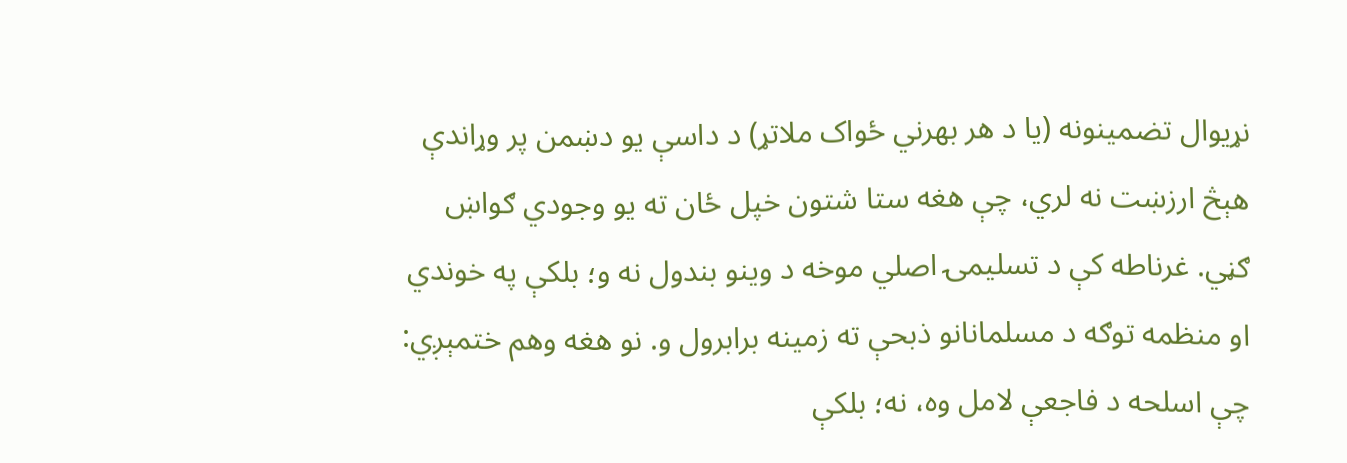نړیوال تضمینونه (یا د هر بهرني ځواک ملاتړ) د داسې یو دښمن پر وړاندې هېڅ ارزښت نه لري، چې هغه ستا شتون خپل ځان ته یو وجودي ګواښ ګڼي. غرناطه کې د تسلیمۍ اصلي موخه د وینو بندول نه و؛ بلکې په خوندي او منظمه توګه د مسلمانانو ذبحې ته زمینه برابرول و. نو هغه وهم ختمېږي: چې اسلحه د فاجعې لامل وه، نه؛ بلکې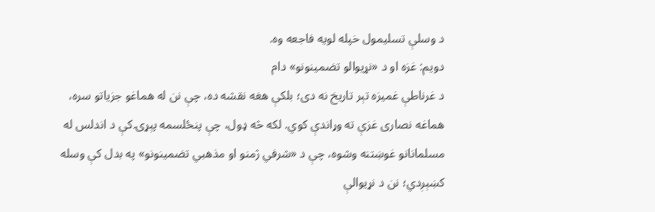د وسلې تسلیمول خپله لویه فاجعه وه.
دویم: غزه او د «نړیوالو تضمینونو» دام
د غرناطې غمیزه تېر تاریخ نه دی؛ بلکې هغه نقشه ده، چې نن له هماغو جزیاتو سره، هماغه نصاری غزې ته وړاندې کوي. لکه څه ډول، چې پنځلسمه پېړۍ کې د اندلس له مسلمانانو غوښتنه وشوه، چې د «شرفي ژمنو او مذهبي تضمینونو» په بدل کې وسله کښېږدي؛ نن د نړیوالې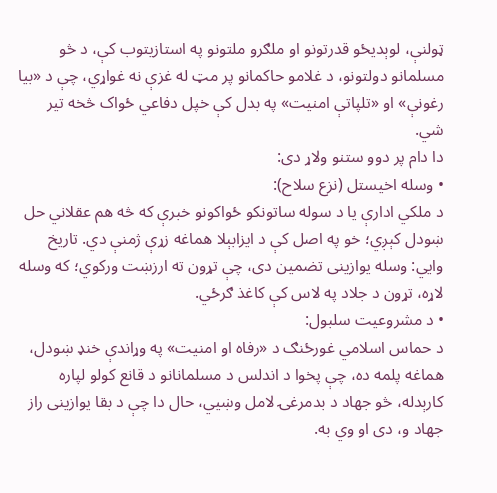ټولنې، لوېدیځو قدرتونو او ملګرو ملتونو په استازیتوب کې، د څو مسلمانو دولتونو، د غلامو حاکمانو پر مټ له غزې نه غواړي، چې د «بیا رغونې» او «تلپاتې امنیت» په بدل کې خپل دفاعي ځواک څخه تیر شي.
دا دام پر دوو ستنو ولاړ دی:
• وسله اخیستل (نزع سلاح):
د ملکي ادارې یا د سوله ساتونکو ځواکونو خبرې که څه هم عقلاني حل ښودل کېږي؛ خو په اصل کې د ایزابېلا هماغه زړې ژمنې دي. تاریخ وایي: وسله یوازینی تضمین دی، چې تړون ته ارزښت ورکوي؛ که وسله لاړه، تړون د جلاد په لاس کې کاغذ ګرځي.
• د مشروعیت سلبول:
د حماس اسلامي غورځنګ د «رفاه او امنیت» په وړاندې خنډ ښودل، هماغه پلمه ده، چې پخوا د اندلس د مسلمانانو د قانع کولو لپاره کارېدله، څو جهاد د بدمرغۍ لامل وښيي، حال دا چې د بقا یوازینی راز جهاد و، دی او وي به.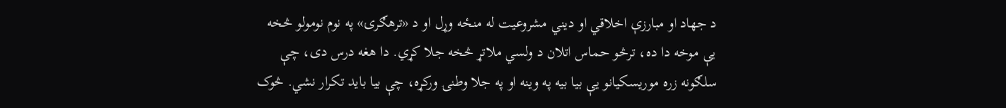د جهاد او مبارزې اخلاقي او دیني مشروعیت له منځه وړل او د «ترهګرۍ» په نوم نومولو څخه یې موخه دا ده، ترڅو حماس اتلان د ولسي ملاتړ څخه جلا کړي. دا هغه درس دی، چې سلګونه زره موریسکیانو یې بیا بیه په وینه او په جلا وطنۍ ورکړه، چې بیا باید تکرار نشي. څوک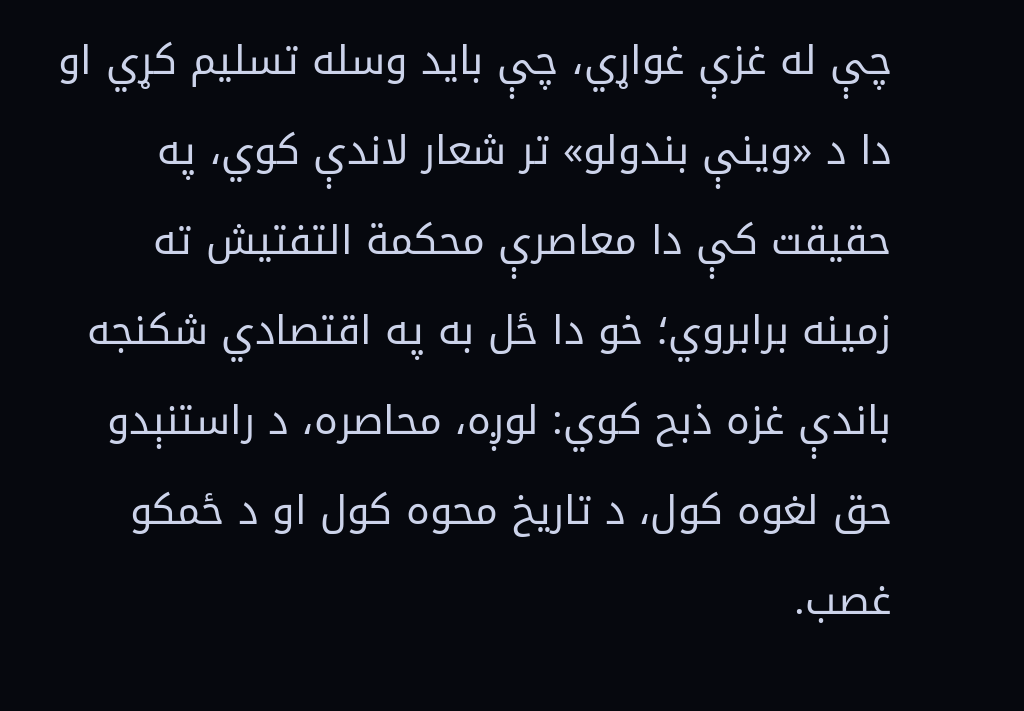چې له غزې غواړي، چې باید وسله تسلیم کړي او دا د «وینې بندولو» تر شعار لاندې کوي، په حقیقت کې دا معاصرې محکمة التفتيش ته زمینه برابروي؛ خو دا ځل به په اقتصادي شکنجه باندې غزه ذبح کوي: لوږه، محاصره، د راستنېدو حق لغوه کول، د تاریخ محوه کول او د ځمکو غصب.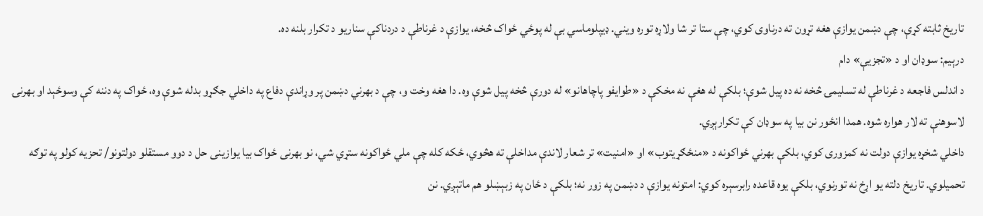تاریخ ثابته کړې، چې دښمن یوازې هغه تړون ته درناوی کوي، چې ستا تر شا ولاړه توره ویني. ډیپلوماسي بې له پوځي ځواک څخه، یوازې د غرناطې د دردناکې سناریو د تکرار بلنه ده.
درېیم: سوډان او د «تجزیې» دام
د اندلس فاجعه د غرناطې له تسلیمۍ څخه نه ده پیل شوې؛ بلکې له هغې نه مخکې د «طوایفو پاچاهانو» له دورې څخه پیل شوې وه. دا هغه وخت و، چې د بهرني دښمن پر وړاندې دفاع په داخلي جګړو بدله شوې وه، ځواک په دننه کې وسوځېد او بهرنۍ لاسوهنې ته لار هواره شوه. همدا انځور نن بیا په سوډان کې تکرارېږي.
داخلي شخړه یوازې دولت نه کمزوری کوي، بلکې بهرني ځواکونه د «منځګړیتوب» او «امنیت» تر شعار لاندې مداخلې ته هڅوي، ځکه کله چې ملي ځواکونه ستړي شي، نو بهرنی ځواک بیا یوازینی حل د دوو مستقلو دولتونو/ تحزیه کولو په توګه تحمیلوي. تاریخ دلته یو اړخ نه تورنوي، بلکې یوه قاعده رابرسېره کوي: امتونه یوازې د دښمن په زور نه؛ بلکې د ځان په زبېښلو هم ماتېږي. نن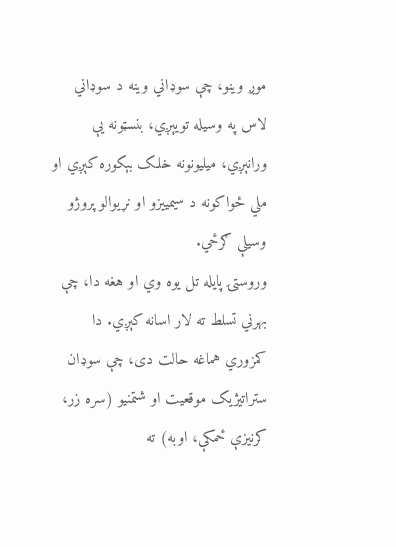موږ وینو، چې سوډاني وینه د سوډاني لاس په وسیله تویېږي، بنسټونه یې ورانېږي، میلیونونه خلک بېکوره کېږي او ملي ځواکونه د سیمییزو او نړیوالو پروژو وسیلې ګرځي.
وروستۍ پایله تل یوه وي او هغه دا، چې بهرني تسلط ته لار اسانه کېږي. دا کمزوري هماغه حالت دی، چې سوډان ستراتیژیک موقعیت او شتمنیو (سره زر، کرنیزې ځمکې، اوبه) ته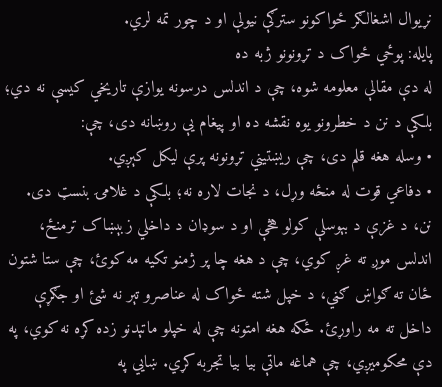نړیوال اشغالګر ځواکونو سترګې نیولې او د چور تمه لري.
پایله: پوځي ځواک د تړونونو ژبه ده
له دې مقالې معلومه شوه، چې د اندلس درسونه یوازې تاریخي کیسې نه دي؛ بلکې د نن د خطرونو یوه نقشه ده او پیغام یې روښانه دی، چې:
• وسله هغه قلم دی، چې ریښتیني تړونونه پرې لیکل کېږي.
• دفاعي قوت له منځه وړل، د نجات لاره نه؛ بلکې د غلامۍ بنسټ دی.
نن، د غزې د بېوسلې کولو هڅې او د سوډان د داخلي زبېښاک ترمنځ، اندلس موږ ته غږ کوي، چې د هغه چا پر ژمنو تکیه مه کوئ، چې ستا شتون ځان ته ګواښ ګڼي، د خپل شته ځواک له عناصرو تېر نه شئ او جګړې داخل ته مه راوړئ. ځکه هغه امتونه چې له خپلو ماتېدنو زده کړه نه کوي، په دې محکومیږي، چې هماغه ماتې بیا بیا تجربه کړي. ښایي په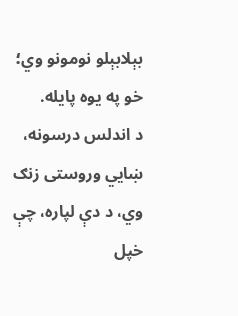بېلابېلو نومونو وي؛ خو په یوه پایله.
د اندلس درسونه، ښايي وروستی زنګ وي، د دې لپاره، چې خپل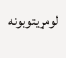لومړیتوبونه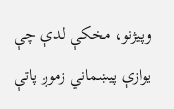وپیژنو، مخکې لدې چې یوازې پیښماني زموږ پاتې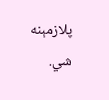پلازمېنه شي.